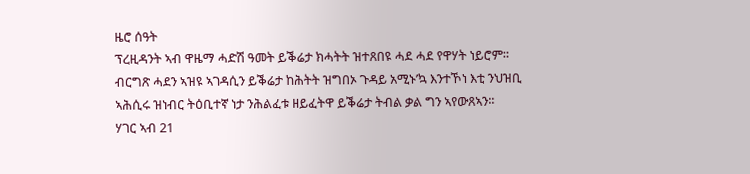ዜሮ ሰዓት
ፕረዚዳንት ኣብ ዋዜማ ሓድሽ ዓመት ይቕሬታ ክሓትት ዝተጸበዩ ሓደ ሓደ የዋሃት ነይሮም። ብርግጽ ሓደን ኣዝዩ ኣገዳሲን ይቕሬታ ከሕትት ዝግበኦ ጉዳይ አሚኑ’ኳ እንተኾነ እቲ ንህዝቢ ኣሕሲሩ ዝነብር ትዕቢተኛ ነታ ንሕልፈቱ ዘይፈትዋ ይቕሬታ ትብል ቃል ግን ኣየውጸኣን፡፡
ሃገር ኣብ 21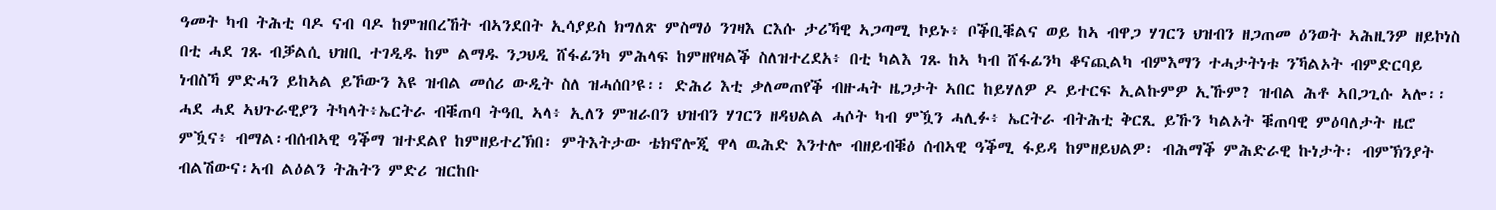ዓመት ካብ ትሕቲ ባዶ ናብ ባዶ ከምዝበረኸት ብኣንደበት ኢሳያይስ ክግለጽ ምስማዕ ንገዛእ ርእሱ ታሪኻዊ ኣጋጣሚ ኮይኑ፥ ቦቕቢቑልና ወይ ከኣ ብዋጋ ሃገርን ህዝብን ዘጋጠመ ዕንወት ኣሕዚንዎ ዘይኮነስ በቲ ሓደ ገጹ ብቓልሲ ህዝቢ ተገዲዱ ከም ልማዱ ንጋህዲ ሸፋፊንካ ምሕላፍ ከምዘየዛልቕ ስለዝተረደአ፥ በቲ ካልእ ገጹ ከኣ ካብ ሸፋፊንካ ቆናጪልካ ብምእማን ተሓታትነቱ ንኻልኦት ብምድርባይ ነብስኻ ምድሓን ይከኣል ይኾውን እዩ ዝብል መሰሪ ውዲት ስለ ዝሓሰበ’ዩ፡፡ ድሕሪ እቲ ቃለመጠየቕ ብዙሓት ዜጋታት ኣበር ከይሃለዎ ዶ ይተርፍ ኢልኩምዎ ኢኹም? ዝብል ሕቶ ኣበጋጊሱ ኣሎ፡፡
ሓደ ሓደ ኣህጉራዊያን ትካላት፥ኤርትራ ብቑጠባ ትዓቢ ኣላ፥ ኢለን ምዝራበን ህዝብን ሃገርን ዘዳህልል ሓሶት ካብ ምዃን ሓሊፉ፥ ኤርትራ ብትሕቲ ቅርጺ ይኹን ካልኦት ቑጠባዊ ምዕባለታት ዜሮ ምዃና፥ ብማል፡ብሰብኣዊ ዓቕማ ዝተደልየ ከምዘይተረኽበ፡ ምትእትታው ቴክኖሎጂ ዋላ ዉሕድ እንተሎ ብዘይብቑዕ ሰብኣዊ ዓቕሚ ፋይዳ ከምዘይህልዎ፡ ብሕማቕ ምሕድራዊ ኩነታት፡ ብምኽንያት ብልሽውና፡ኣብ ልዕልን ትሕትን ምድሪ ዝርከቡ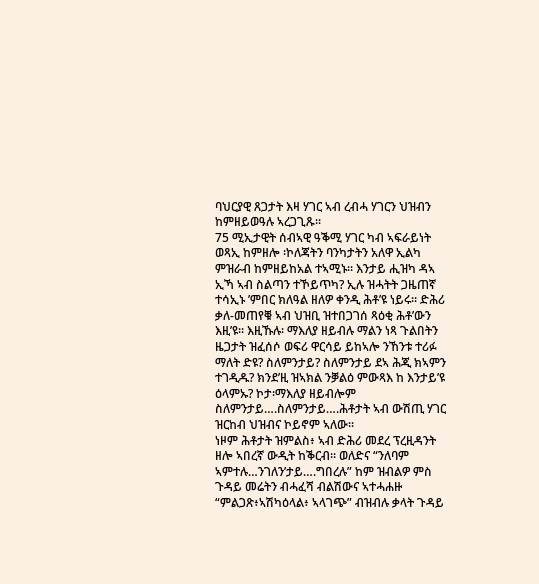ባህርያዊ ጸጋታት እዛ ሃገር ኣብ ረብሓ ሃገርን ህዝብን ከምዘይወዓሉ ኣረጋጊጹ፡፡
75 ሚኢታዊት ሰብኣዊ ዓቕሚ ሃገር ካብ ኣፍራይነት ወጻኢ ከምዘሎ ፡ኮለጃትን ባንካታትን አለዋ ኢልካ ምዝራብ ከምዘይከአል ተኣሚኑ፡፡ እንታይ ሒዝካ ዳኣ ኢኻ ኣብ ስልጣን ተኾይጥካ? ኢሉ ዝሓትት ጋዜጠኛ ተሳኢኑ ’ምበር ክለዓል ዘለዎ ቀንዲ ሕቶ’ዩ ነይሩ። ድሕሪ ቃለ-መጠየቑ ኣብ ህዝቢ ዝተበጋገሰ ጻዕቂ ሕቶ’ውን እዚ’ዩ፡፡ እዚኹሉ፡ ማእለያ ዘይብሉ ማልን ነጻ ጉልበትን ዜጋታት ዝፈሰሶ ወፍሪ ዋርሳይ ይከኣሎ ንኸንቱ ተሪፉ ማለት ድዩ? ስለምንታይ? ስለምንታይ ደኣ ሕጂ ክኣምን ተገዲዱ? ክንደ’ዚ ዝኣክል ንቓልዕ ምውጻእ ከ እንታይ’ዩ ዕላምኡ? ኮታ፡ማእለያ ዘይብሎም ስለምንታይ….ስለምንታይ….ሕቶታት ኣብ ውሽጢ ሃገር ዝርከብ ህዝብና ኮይኖም ኣለው፡፡
ነዞም ሕቶታት ዝምልስ፥ ኣብ ድሕሪ መደረ ፕረዚዳንት ዘሎ ኣበረኛ ውዲት ከቕርብ። ወለድና “ንለባም ኣምተሉ…ንገለን’ታይ….ግበረሉ” ከም ዝብልዎ ምስ ጉዳይ መሬትን ብሓፈሻ ብልሽውና ኣተሓሐዙ “ምልጋጽ፥ኣሽካዕላል፥ ኣላገጭ” ብዝብሉ ቃላት ጉዳይ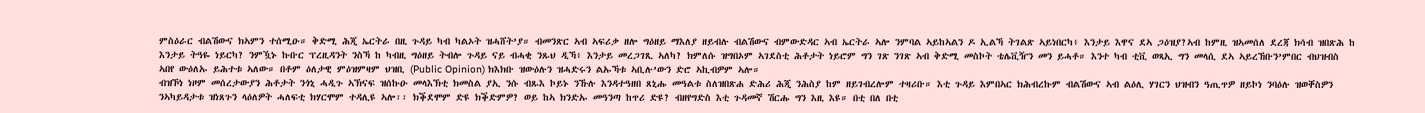ምስዕራር ብልሽውና ክኣምን ተሰሚዑ። ቅድሚ ሕጂ ኤርትራ በዚ ጉዳይ ካብ ካልኦት ዝሓሸት’ያ። ብመንጽር ኣብ ኣፍሪቃ ዘሎ ግዕዘይ ማእለያ ዘይብሉ ብልሽውና ብምውድዳር ኣብ ኤርትራ ኣሎ ንምባል ኣይከኣልን ዶ ኢልኻ ትገልጽ ኣይነበርካ፥ እንታይ እዋና ደኣ ጋዕዝያ?ኣብ ከምዚ ዝኣመሰለ ደረጃ ክሳብ ዝበጽሕ ከ እንታይ ትዓዬ ነይርካ? ንምዃኑ ኩቡር ፕረዚዳንት ንስኻ ከ ካብዚ ግዕዘይ ትብሎ ጉዳይ ናይ ብሓቂ ንጹህ ዲኻ፥ እንታይ መረጋገጺ ኣለካ? ክምለሱ ዝግበኦም ኣገደስቲ ሕቶታት ነይሮም ግን ገጽ ንገጽ ኣብ ቅድሚ መስኮት ቴሌቪዥን መን ይሓቶ። እንተ ካብ ቲቪ ወጻኢ ግን መላሲ ደኣ ኣይረኸቡን’ምበር ብህዝብስ ኣበየ ውዕለኡ ይሕተቱ ኣለው። በቶም ዕለታዊ ምዕዝምዛም ህዝቢ (Public Opinion) ክእክቡ ዝውዕሉን ዝሓድሩን ልኡኻቱ ኣቢሉ’ውን ድሮ ኣኪብዎም ኣሎ።
ብዝኾነ ነዞም መሰረታውያን ሕቶታት ንጎኒ ሓዲጉ ኣኽናፍ ዝሰኩዑ መላእኽቲ ክመስል ያኢ ንሱ ብጹእ ኮይኑ ንኹሉ እንዳተዓዘበ ጸኒሑ መዓልቱ ስለዝበጽሐ ድሕሪ ሕጂ ንሕስያ ከም ዘይገብረሎም ተዛሪቡ። እቲ ጉዳይ እምበኣር ክሕብረኩም ብልሽውና ኣብ ልዕሊ ሃገርን ህዝብን ዓጢጥዎ ዘይኮነ ንባዕሉ ዝወቐስዎን ንኣካይዳታቱ ዝነጸጉን ላዕለዎት ሓለፍቲ ክሃርሞም ተዳሊዩ ኣሎ፡፡ ክቕደሞም ድዩ ክቕድምዎ? ወይ ከኣ ክንድኡ መዓንጣ ከጥሪ ድዩ? ብዘየግድስ እቲ ጉዳመኛ ሽርሑ ግን እዚ እዩ። በቲ በለ በቲ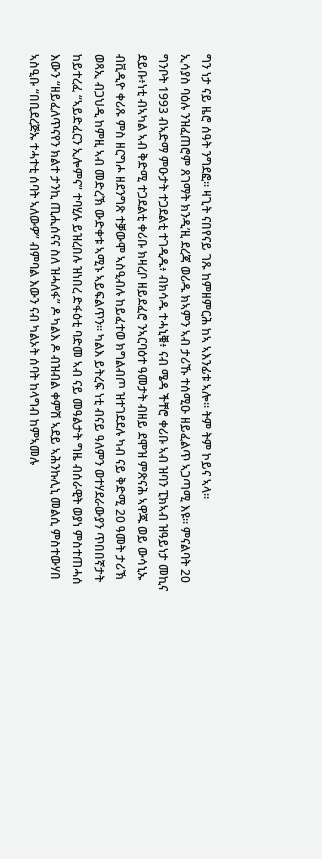ግን ነታ ናይ ዜሮ ሰዓት ንግደፎ። ዛጊት ናበየናይ ገጹ ከምዘምርሕ ከኣ ኣእንፊቱ ኣሎ። ትም ትም ኮይና ኣላ፡፡
ኢሳያስ ባዕሉ ንዝፈጠሮም ጸገማት ክንዲ’ዚ ደረጃ ወሪዱ ክኣምን ኣብ ታሪኹ ተሰሚዑ ዘይፈልጥ ኣጋጣሚ እዩ። ምናልባት 20 ግንቦት 1993 ብኣድማ ምዑታት ተጋደልቲ ተገዲዱ፥ ብክሳዱ ተሓኒቑ፥ ናብ ሜዳ ችቸሮ ቀሪቡ ኣብ ዝባን ፒክኣብ ዝዓይነታ መኪና ደይቡ፥ነቲ ብኣካል ኣብ ቅድሚ ተጋደልቲ ቀሪቡ ክዛረቦ ዘይደፈሮ ንኣርባዕተ ዓመታት ብዘይ ደሞዝ ምጽናሕ ኣዋጁ ወይ ውሳኒኡ ብቪዲዮ ቀሪጹ ምስ ዘርግሖ ዘደንግጽ ተቓውሞ ኣስዒብሉ ከይፈተወ ክግልብጦ ዝተገደደሉ ካብ ናይ ቅድሚ 20 ዓመት ታሪኽ ወጻኢ ብጋህዲ ከምዚ ኣብ መድረኽ ውድቀቱ ኣሚኑ ኣይፍልጥን፡፡ ካልእ ይትረፍ ነቲ ብናይ ዓለምን ወተሃደራውያን ጥበበኛታት ከይተረፈ “ኣይድፈርን ኢሎምና” ተባሂሉ ይዝረበሉ ዝነበረ ድፋዕቲ ባድመ ኣብ ናይ መዓልታት ግዜ ብሰራዊት ወያነ ምስተጠሓሰ እውን “ዘይፈለጥናየን ክልተ ታንኪ ጢሒሰናና ስለ ዝሓለፋ” ዶ ካልእ ዶ ብዝብል ቀምሽ ኣደይ ኣሕንኩሊኒ መልሲ ምስተውሃበ ኣስዒቡ “በቢደረጅኡ ተሓተቲ ሰባት ኣለውዎ” ብምባል እውን ናብ ካልኦት ሰባት ከላግብ ከምኣመሉ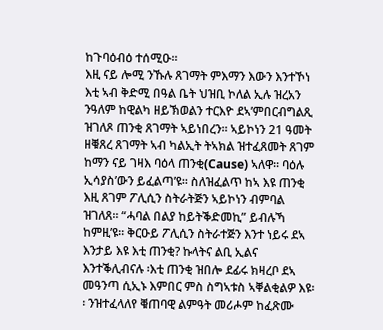ከጉባዕብዕ ተሰሚዑ።
እዚ ናይ ሎሚ ንኹሉ ጸገማት ምእማን እውን እንተኾነ እቲ ኣብ ቅድሚ በዓል ቤት ህዝቢ ኮለል ኢሉ ዝረአን ንዓለም ከዊልካ ዘይኽወልን ተርእዮ ደኣ’ምበርብግልጺ ዝገለጾ ጠንቂ ጸገማት ኣይነበረን። ኣይኮነን 21 ዓመት ዘቑጸረ ጸገማት ኣብ ካልኢት ትኣክል ዝተፈጸመት ጸገም ከማን ናይ ገዛእ ባዕላ ጠንቂ(Cause) ኣለዋ። ባዕሉ ኢሳያስ’ውን ይፈልጣ’ዩ፡፡ ስለዝፈልጥ ከኣ እዩ ጠንቂ እዚ ጸገም ፖሊሲን ስትራትጅን ኣይኮነን ብምባል ዝገለጸ። “ሓባል በልያ ከይትቕድመኪ” ይብሉኻ ከምዚ’ዩ። ቅርዑይ ፖሊሲን ስትራተጅን እንተ ነይሩ ደኣ እንታይ እዩ እቲ ጠንቂ? ኩላትና ልቢ ኢልና እንተቕሊብናሉ ፡እቲ ጠንቂ ዝበሎ ደፊሩ ክዛረቦ ደኣ መዓንጣ ሲኢኑ እምበር ምስ ስግኣቱስ ኣቐልቂልዎ እዩ፡፡ ንዝተፈላለየ ቑጠባዊ ልምዓት መሪሖም ከፈጽሙ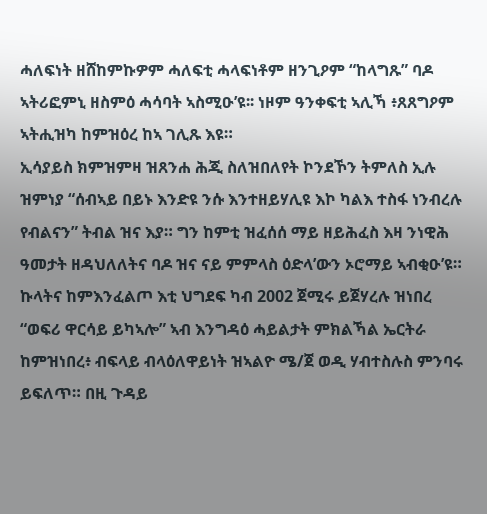ሓለፍነት ዘሸከምኩዎም ሓለፍቲ ሓላፍነቶም ዘንጊዖም “ከላግጹ” ባዶ ኣትሪፎምኒ ዘስምዕ ሓሳባት ኣስሚዑ’ዩ፡፡ ነዞም ዓንቀፍቲ ኣሊኻ ፥ጸጸግዖም ኣትሒዝካ ከምዝዕረ ከኣ ገሊጹ እዩ።
ኢሳያይስ ክምዝምዛ ዝጸንሐ ሕጂ ስለዝበለየት ኮንደኾን ትምለስ ኢሉ ዝምነያ “ሰብኣይ በይኑ እንድዩ ንሱ እንተዘይሃሊዩ እኮ ካልእ ተስፋ ነንብረሉ የብልናን” ትብል ዝና እያ። ግን ከምቲ ዝፈሰሰ ማይ ዘይሕፈስ እዛ ንነዊሕ ዓመታት ዘዳህለለትና ባዶ ዝና ናይ ምምላስ ዕድላ’ውን ኦሮማይ ኣብቂዑ’ዩ።
ኩላትና ከምእንፈልጦ እቲ ህግደፍ ካብ 2002 ጀሚሩ ይጀሃረሉ ዝነበረ “ወፍሪ ዋርሳይ ይካኣሎ” ኣብ እንግዳዕ ሓይልታት ምክልኻል ኤርትራ ከምዝነበረ፥ ብፍላይ ብላዕለዋይነት ዝኣልዮ ሜ/ጀ ወዲ ሃብተስሉስ ምንባሩ ይፍለጥ። በዚ ጉዳይ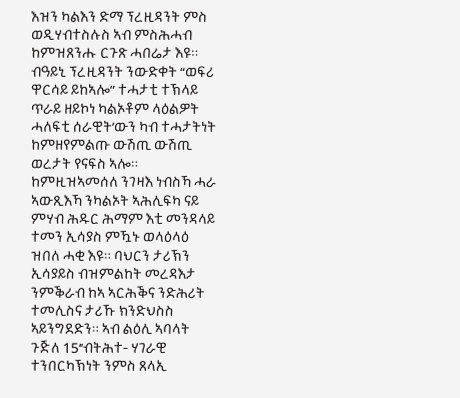እዝን ካልእን ድማ ፕረዚዳንት ምስ ወዲሃብተስሉስ ኣብ ምስሕሓብ ከምዝጸንሑ ርጉጽ ሓበሬታ እዩ። ብዓይኒ ፕረዚዳንት ንውድቀት “ወፍሪ ዋርሳይ ይከኣሎ” ተሓታቲ ተኽላይ ጥራይ ዘይኮነ ካልኦቶም ላዕልዎት ሓለፍቲ ሰራዊት’ውን ካብ ተሓታትነት ከምዘየምልጡ ውሽጢ ውሽጢ ወረታት የናፍስ ኣሎ።
ከምዚዝኣመሰለ ንገዛእ ነብስኻ ሓራ ኣውጺእኻ ንካልኦት ኣሕሊፍካ ናይ ምሃብ ሕዱር ሕማም እቲ መንዳላይ ተመን ኢሳያስ ምዃኑ ወላዕላዕ ዝበለ ሓቂ እዩ። ባህርን ታሪኽን ኢሳያይስ ብዝምልከት መረዳእታ ንምቕራብ ከኣ ኣርሕቕና ንድሕሪት ተመሊስና ታሪኹ ክንድህስስ ኣይንግደድን። ኣብ ልዕሊ ኣባላት ጉጅለ 15‘’ብትሕተ- ሃገራዊ ተንበርካኽነት ንምስ ጸላኢ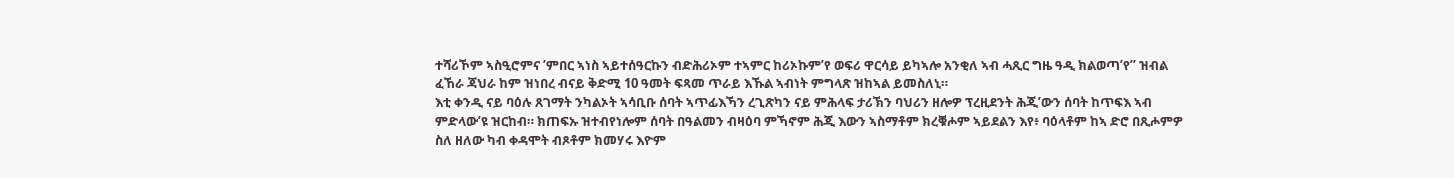ተሻሪኾም ኣስዒሮምና ’ምበር ኣነስ ኣይተሰዓርኩን ብድሕሪኦም ተኣምር ከሪኦኩም’የ ወፍሪ ዋርሳይ ይካኣሎ አንቂለ ኣብ ሓጺር ግዜ ዓዲ ክልወጣ’የ’’ ዝብል ፈኸራ ጃህራ ከም ዝነበረ ብናይ ቅድሚ 10 ዓመት ፍጻመ ጥራይ እኹል ኣብነት ምግላጽ ዝከኣል ይመስለኒ።
እቲ ቀንዲ ናይ ባዕሉ ጸገማት ንካልኦት ኣሳቢቡ ሰባት ኣጥፊእኻን ረጊጽካን ናይ ምሕላፍ ታሪኽን ባህሪን ዘሎዎ ፕረዚደንት ሕጂ’ውን ሰባት ከጥፍእ ኣብ ምድላው’ዩ ዝርከብ። ክጠፍኡ ዝተብየነሎም ሰባት በዓልመን ብዛዕባ ምኻኖም ሕጂ እውን ኣስማቶም ክረቑሖም ኣይደልን እየ፥ ባዕላቶም ከኣ ድሮ በጺሖምዎ ስለ ዘለው ካብ ቀዳሞት ብጾቶም ክመሃሩ እዮም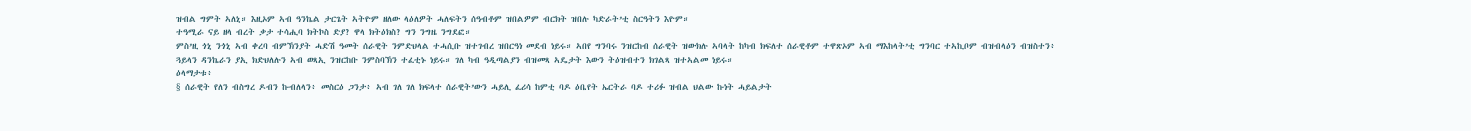ዝብል ግምት ኣለኒ። እዚኦም ኣብ ዓንኬል ታርጌት ኣትዮም ዘለው ላዕለዎት ሓለፍትን ሰዓብቶም ዝበልዎም ብርክት ዝበሉ ካድራት’ቲ ስርዓትን እዮም።
ተዓሚራ ናይ ዘላ ብረት ቃታ ተሳሒባ ክትኮስ ድያ? ዋላ ክትዕክስ? ግን ንግዜ ንግደፎ።
ምስ’ዚ ጎኒ ንጎኒ ኣብ ቀረባ ብምኽንያት ሓድሽ ዓመት ሰራዊት ንምድህላል ተሓሲቡ ዝተገብረ ዝበርዓነ መደብ ነይሩ። ኣበየ ግንባሩ ንዝርከብ ሰራዊት ዝውክሉ ኣባላት ከካብ ክፍለተ ሰራዊቶም ተዋጽኦም ኣብ ማእከላት’ቲ ግንባር ተኣኪቦም ብዝብላዕን ብዝስተን፥ ጓይላን ዳንኬራን ያኢ ክድህለሉን ኣብ ወጻኢ ንዝርከቡ ንምስባኽን ተፈቲኑ ነይሩ። ገለ ካብ ዓዲጣልያን ብዝመጻ ኣዴታት እውን ትዕዝብተን ክገልጻ ዝተኣልመ ነይሩ።
ዕላማታቱ፥
§ ሰራዊት የለን ብስግረ ዶብን ኩብለላን፥ መስርዕ ጋንታ፥ ኣብ ገለ ገለ ክፍላተ ሰራዊት’ውን ሓይሊ ፈሪሳ ከምቲ ባዶ ዕቤየት ኤርትራ ባዶ ተሪፉ ዝብል ህልው ኩነት ሓይልታት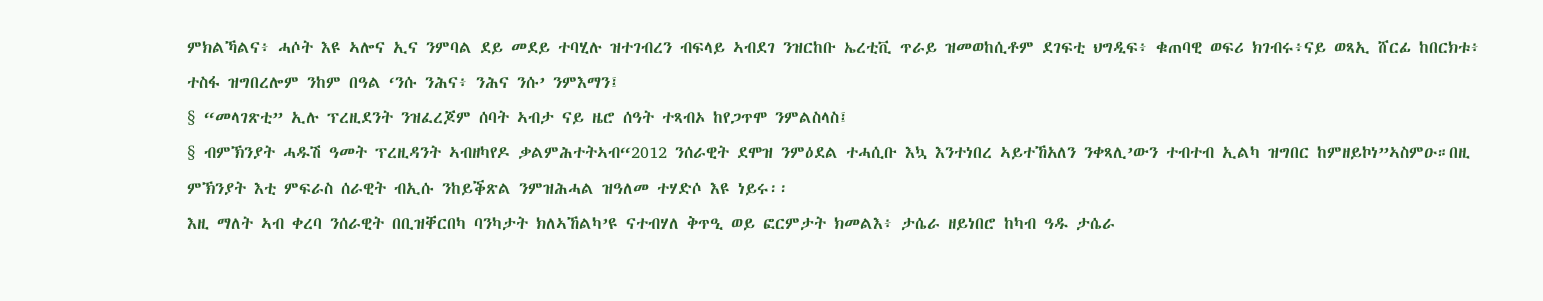ምክልኻልና፥ ሓሶት እዩ ኣሎና ኢና ንምባል ደይ መደይ ተባሂሉ ዝተገብረን ብፍላይ ኣብደገ ንዝርከቡ ኤረቲቪ ጥራይ ዝመወከሲቶም ደገፍቲ ህግዲፍ፥ ቁጠባዊ ወፍሪ ክገብሩ፥ናይ ወጻኢ ሸርፊ ከበርክቱ፥ ተስፋ ዝግበረሎም ንከም በዓል ‘ንሱ ንሕና፥ ንሕና ንሱ’ ንምእማን፤
§ “መላገጽቲ” ኢሉ ፕረዚደንት ንዝፈረጆም ሰባት ኣብታ ናይ ዜሮ ሰዓት ተጻብኦ ከየጋጥሞ ንምልስላስ፤
§ ብምኽንያት ሓዱሽ ዓመት ፕረዚዳንት ኣብዘካየዶ ቃልምሕተትኣብ“2012 ንሰራዊት ደሞዝ ንምዕደል ተሓሲቡ እኳ እንተነበረ ኣይተኸአለን ንቀጻሊ’ውን ተብተብ ኢልካ ዝግበር ከምዘይኮነ”ኣስምዑ።በዚ ምኽንያት እቲ ምፍራስ ሰራዊት ብኢሱ ንከይቕጽል ንምዝሕሓል ዝዓለመ ተሃድሶ እዩ ነይሩ፡፡
እዚ ማለት ኣብ ቀረባ ንሰራዊት በቢዝቐርበካ ባንካታት ክለኣኸልካ’ዩ ናተብሃለ ቅጥዒ ወይ ፎርምታት ክመልእ፥ ታሴራ ዘይነበሮ ከካብ ዓዱ ታሴራ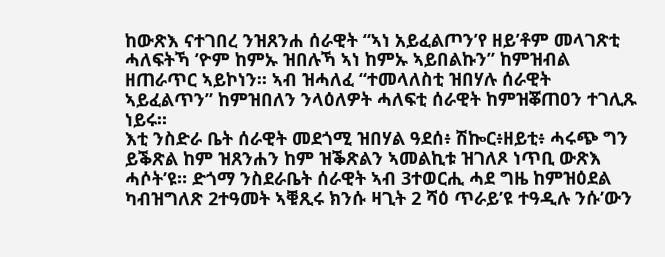ከውጽእ ናተገበረ ንዝጸንሐ ሰራዊት “ኣነ አይፈልጦን’የ ዘይ’ቶም መላገጽቲ ሓለፍትኻ ’ዮም ከምኡ ዝበሉኻ ኣነ ከምኡ ኣይበልኩን” ከምዝብል ዘጠራጥር ኣይኮነን። ኣብ ዝሓለፈ “ተመላለስቲ ዝበሃሉ ሰራዊት ኣይፈልጥን” ከምዝበለን ንላዕለዎት ሓለፍቲ ሰራዊት ከምዝቖጠዐን ተገሊጹ ነይሩ።
እቲ ንስድራ ቤት ሰራዊት መደጎሚ ዝበሃል ዓደሰ፥ ሽኰር፥ዘይቲ፥ ሓሩጭ ግን ይቕጽል ከም ዝጸንሐን ከም ዝቕጽልን ኣመልኪቱ ዝገለጾ ነጥቢ ውጽእ ሓሶት’ዩ። ድጎማ ንስደራቤት ሰራዊት ኣብ 3ተወርሒ ሓደ ግዜ ከምዝዕደል ካብዝግለጽ 2ተዓመት ኣቑጺሩ ክንሱ ዛጊት 2 ሻዕ ጥራይ’ዩ ተዓዲሉ ንሱ’ውን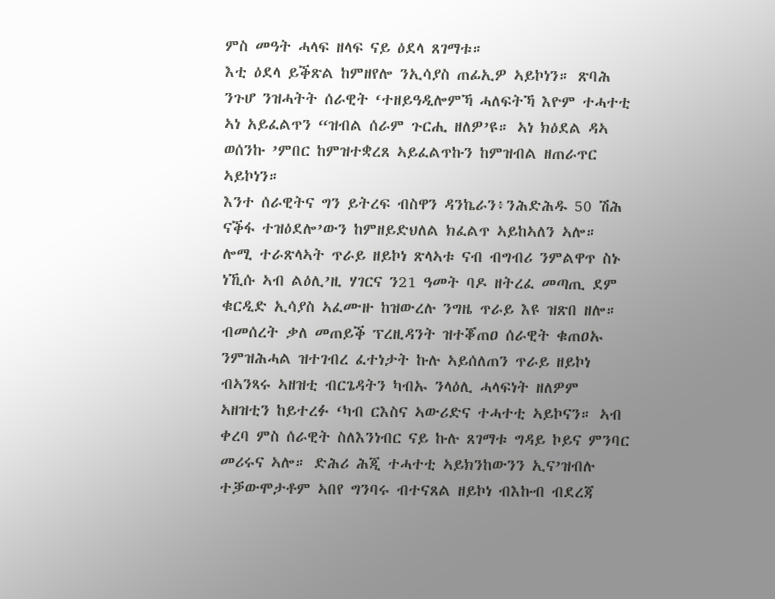ምስ መዓት ሓላፍ ዘላፍ ናይ ዕደላ ጸገማቱ።
እቲ ዕደላ ይቕጽል ከምዘየሎ ንኢሳያስ ጠፊኢዎ ኣይኮነን። ጽባሕ ንጉሆ ንዝሓትት ሰራዊት ‘ተዘይዓዲሎምኻ ሓለፍትኻ እዮም ተሓተቲ ኣነ አይፈልጥን “ዝብል ሰራም ጉርሒ ዘለዎ’ዩ። ኣነ ክዕደል ዳኣ ወሰንኩ ’ምበር ከምዝተቋረጸ ኣይፈልጥኩን ከምዝብል ዘጠራጥር ኣይኮነን።
እንተ ሰራዊትና ግን ይትረፍ ብስዋን ዳንኬራን፥ንሕድሕዱ 50 ሽሕ ናቕፋ ተዝዕደሎ’ውን ከምዘይድህለል ክፈልጥ ኣይከኣለን ኣሎ።
ሎሚ ተራጽላኣት ጥራይ ዘይኮነ ጽላኣቱ ናብ ብግብሪ ንምልዋጥ ስኑ ነኺሱ ኣብ ልዕሊ’ዚ ሃገርና ን21 ዓመት ባዶ ዘትረፈ መጣጢ ደም ቁርዲድ ኢሳያስ ኣፈሙዙ ከዝውረሉ ንግዜ ጥራይ እዩ ዝጽበ ዘሎ።
ብመሰረት ቃለ መጠይቕ ፕረዚዳንት ዝተቖጠዐ ሰራዊት ቁጠዐኡ ንምዝሕሓል ዝተገብረ ፈተነታት ኩሉ ኣይሰለጠን ጥራይ ዘይኮነ ብኣንጻሩ ኣዘዝቲ ብርጌዳትን ካብኡ ንላዕሊ ሓላፍነት ዘለዎም ኣዘዝቲን ከይተረፉ ‘ካብ ርእስና ኣውሪድና ተሓተቲ ኣይኮናን። ኣብ ቀረባ ምስ ሰራዊት ስለእንነብር ናይ ኩሉ ጸገማቱ ግዳይ ኮይና ምንባር መሪሩና ኣሎ። ድሕሪ ሕጂ ተሓተቲ ኣይክንከውንን ኢና’ዝብሉ ተቓውሞታቶም ኣበየ ግንባሩ ብተናጸል ዘይኮነ ብእኩብ ብደረጃ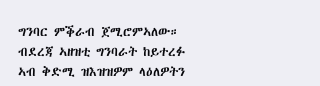ግንባር ምቕራብ ጀሚሮምኣለው። ብደረጃ ኣዘዝቲ ግንባራት ከይተረፉ ኣብ ቅድሚ ዝእዝዝዎም ላዕለዎትን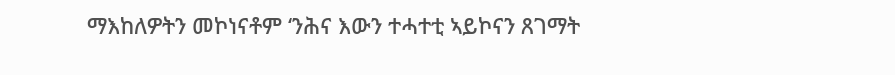ማእከለዎትን መኮነናቶም ‘ንሕና እውን ተሓተቲ ኣይኮናን ጸገማት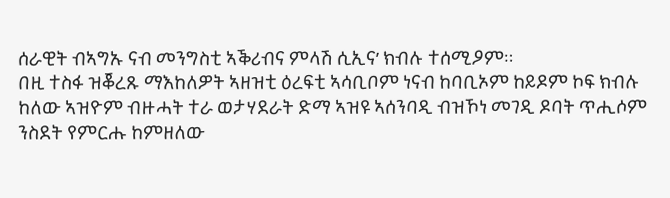ሰራዊት ብኣግኡ ናብ መንግስቲ ኣቕሪብና ምላሽ ሲኢና’ ክብሉ ተሰሚዖም።
በዚ ተስፋ ዝቖረጹ ማእከለዎት ኣዘዝቲ ዕረፍቲ ኣሳቢቦም ነናብ ከባቢኦም ከይዶም ኮፍ ክብሉ ከለው ኣዝዮም ብዙሓት ተራ ወታሃደራት ድማ ኣዝዩ ኣሰንባዲ ብዝኾነ መገዲ ዶባት ጥሒሶም ንስደት የምርሑ ከምዘለው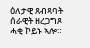ዕለታዊ ጸብጻባት ሰራዊት ዘረጋግጾ ሓቂ ኮይኑ ኣሎ።